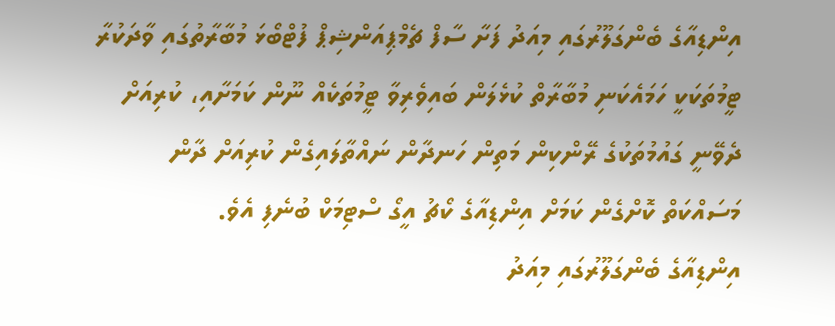އިންޑިއާގެ ބެންގަލޫރުގައި މިއަދު ފަށާ ސާފް ޗެމްޕިއަންޝިޕް ފުޓްބޯޅަ މުބާރާތުގައި ވާދަކުރާ ޓީމުތަކަކީ ހަމައެކަނި މުބާރާތް ކުޅެލަން ބައިވެރިވާ ޓީމުތަކެއް ނޫން ކަމަށާއި، ކުރިއަށް ދެވޭނީ ގައުމުތަކުގެ ރޭންކިން މަތިން ހަނދާން ނައްތާލައިގެން ކުރިއަށް ދާން މަސައްކަތް ކޮށްގެން ކަމަށް އިންޑިއާގެ ކޯޗު އީގޯ ސްޓިމަކް ބުނެފި އެވެ.
އިންޑިއާގެ ބެންގަލޫރުގައި މިއަދު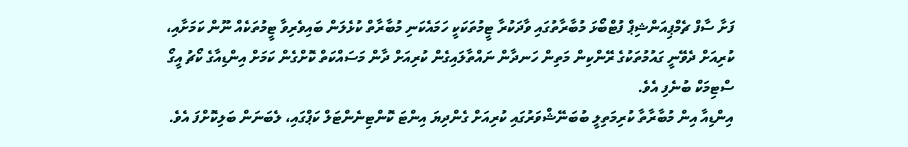ފަށާ ސާފް ޗެމްޕިއަންޝިޕް ފުޓްބޯޅަ މުބާރާތުގައި ވާދަކުރާ ޓީމުތަކަކީ ހަމައެކަނި މުބާރާތް ކުޅެލަން ބައިވެރިވާ ޓީމުތަކެއް ނޫން ކަމަށާއި، ކުރިއަށް ދެވޭނީ ގައުމުތަކުގެ ރޭންކިން މަތިން ހަނދާން ނައްތާލައިގެން ކުރިއަށް ދާން މަސައްކަތް ކޮށްގެން ކަމަށް އިންޑިއާގެ ކޯޗު އީގޯ ސްޓިމަކް ބުނެފި އެވެ.
އިންޑިއާ އިން މުބާރާތާ ކުރިމަތިލީ ބުބަނޭޝްވަރުގައި ކުރިއަށް ގެންދިޔަ އިންޓަ ކޮންޓިނެންޓަލް ކަޕްގައި، ލެބަނަން ބަލިކޮށްފަ އެވެ.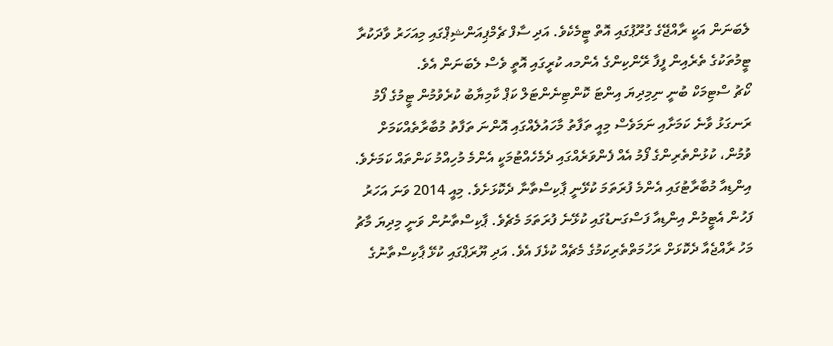ލެބަނަން އަކީ ރާއްޖޭގެ ގުރޫޕުގައި އޮތް ޓީމެކެވެ. އަދި ސާފް ޗެމްޕިއަންޝިޕްގައި މިއަހަރު ވާދަކުރާ ޓީމުތަކުގެ ތެރެއިން ފީފާ ރޭންކިންގެ އެންމއ ކުރީގައި އޮތީ ވެސް ލެބަނަން އެވެ.
ކޯޗު ސްޓިމަކް ބުނީ ނިމިދިޔަ އިންޓަ ކޮންޓިނެންޓަލް ކަޕް ކާމިޔާބު ކުރެވުމުން ޓީމުގެ ފޯމު ރަނގަޅު ވާނެ ކަމަށާއި ނަމަވެސް މިއީ ތަފާތު މާހައުލެއްގައި އޮންނަ ތަފާތު މުބާރާތެއްކަމަށް ވުމުން، ކުޅުންތެރިންގެ ފޯމު އެއް ފެންވަރެއްގައި ދެމެހެއްޓުމަކީ އެންމެ މުހިއްމު ކަންތައް ކަމަށެވެ.
އިންޑިއާ މުބާރާޓުގައި އެންމެ ފުރަތަމަ ކުޅޭނީ ޕާކިސްތާނާ ދެކޮޅަށެވެ. މިއީ 2014 ވަނަ އަހަރު ފަހުން އެޓީމުން އިންޑިއާ ފަސްގަނޑުގައި ކުޅޭނެ ފުރަތަމަ މެޗެވެ. ޕާކިސްތާނުން ވަނީ މިދިޔަ މާޗު މަހު ރާއްޖެއާ ދެކޮޅަށް ރަހުމަތްތެރިކަމުގެ މެޗެއް ކުޅެފަ އެވެ. އަދި ޔޫރަޕްގައި ކުޅޭ ޕާކިސްތާނުގެ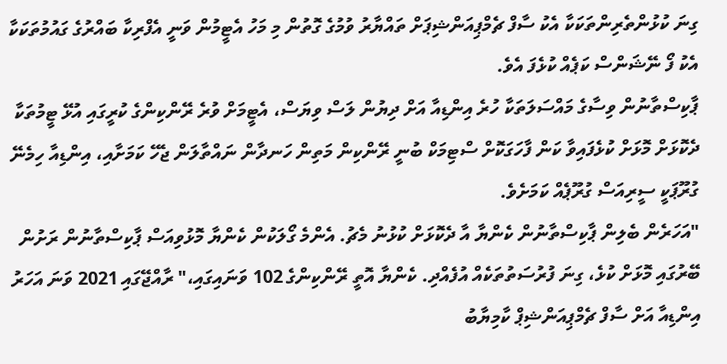ގިނަ ކުޅުންތެރިންތަކަކާ އެކު ސާފް ޗެމްޕިއަންޝިޕަށް ތައްޔާރު ވުމުގެ ގޮތުން މި މަހު އެޓީމުން ވަނީ އެފްރިކާ ބައްރުގެ ގައުމުތަކަކާ އެކު ފޯ ނޭޝަންސް ކަޕެއް ކުޅެފަ އެވެ.
ޕާކިސްތާނުން ވިސާގެ މައްސަލަތަކާ ހުރެ އިންޑިއާ އަށް ދިޔުން ލަސް ވިޔަސް، އެޓީމަށް ވުރެ ރޭންކިންގެ ކުރީގައި އުޅޭ ޓީމުތަކާ ދެކޮޅަށް މޮޅަށް ކުޅެފައިވާ ކަން ފާހަގަކޮށް ސްޓިމަކް ބުނީ ރޭންކިން މަތިން ހަނދާން ނައްތާލަން ޖެހޭ ކަމަށާއި، އިންޑިއާ ހިމެނޭ ގުރޫޕަކީ ސީރިއަސް ގުރޫޕެއް ކަމަށެވެ.
"އަހަރެން ބެލިން ޕާކިސްތާނުން ކެންޔާ އާ ދެކޮޅަށް ކުޅުނު މެޗު. އެންމެ ގޯލަކުން ކެންޔާ މޮޅުވިއަސް ޕާކިސްތާނުން ރަށުން ބޭރުގައި މޮޅަށް ކުޅެ، ގިނަ ފުރުސަތުތަކެއް އުފެއްދި. ކެންޔާ އޮތީ ރޭންކިންގެ 102 ވަނައިގައި،" ރާއްޖޭގައި 2021 ވަނަ އަހަރު އިންޑިއާ އަށް ސާފް ޗެމްޕިއަންޝިޕް ކާމިޔާބު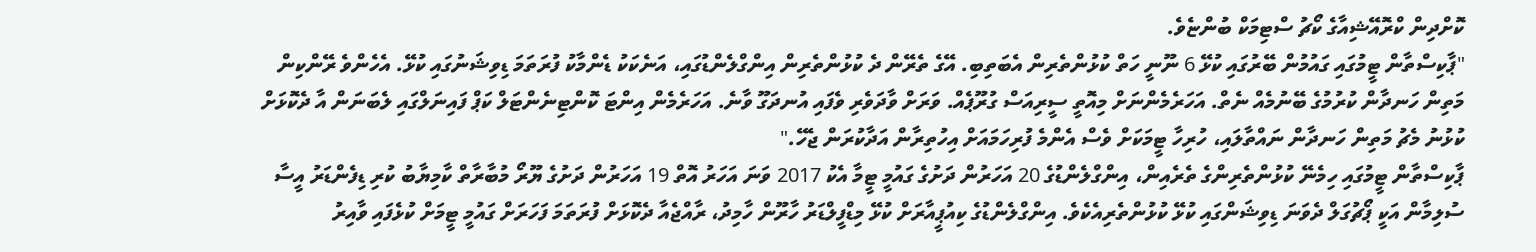ކޮށްދިން ކްރޮއޭޝިއާގެ ކޯޗު ސްޓިމަކް ބުންޏެވެ.
"ޕާކިސްތާން ޓީމުގައި ގައުމުން ބޭރުގައި ކުޅޭ 6 ނޫނީ ހަތް ކުޅުންތެރިން އެބަތިބި. އޭގެ ތެރޭން ދެ ކުޅުންތެރިން އިންގްލެންޑުގައި، އަނެކަކު ޑެންމާކު ފުރަތަމަ ޑިވިޝަނުގައި ކުޅޭ. އެހެންވެ ރޭންކިން މަތިން ހަނދާން ކުރުމުގެ ބޭނުމެއް ނެތް. އަހަރެމެންނަށް މިއޮތީ ސީރިއަސް ގުރޫޕެއް. ވަރަށް ވާދަވެރި ވެފައި އުނދަގޫ ވާނެ. އަހަރެމެން އިންޓަ ކޮންޓިނެންޓަލް ކަޕް ފައިނަލްގައި ލެބަނަން އާ ދެކޮޅަށް ކުޅުނު މެޗު މަތިން ހަނދާން ނައްތާލައި، ހުރިހާ ޓީމަކަށް ވެސް އެންމެ ފުރިހަމައަށް އިހުތިރާން އަދާކުރަން ޖެހޭ."
ޕާކިސްތާން ޓީމުގައި ހިމެނޭ ކުޅުންތެރިންގެ ތެރެއިން، އިންގްލެންޑުގެ 20 އަހަރުން ދަށުގެ ގައުމީ ޓީމާ އެކު 2017 ވަނަ އަހަރު އޮތް 19 އަހަރުން ދަށުގެ ޔޫރޯ މުބާރާތް ކާމިޔާބު ކުރި ޑިފެންޑަރު އީސާ ސުލިމާން އަކީ ޕޯޗުގަލް ދެވަނަ ޑިވިޝަންގައި ކުޅޭ ކުޅުންތެރިއެކެވެ. އިންގްލެންޑުގެ ކިއުޕީއާރަށް ކުޅޭ މިޑްފީލްޑަރު ހާރޫން ހާމިދު، ރާއްޖެއާ ދެކޮޅަށް ފުރަތަމަ ފަހަރަށް ގައުމީ ޓީމަށް ކުޅެފައި ވާއިރު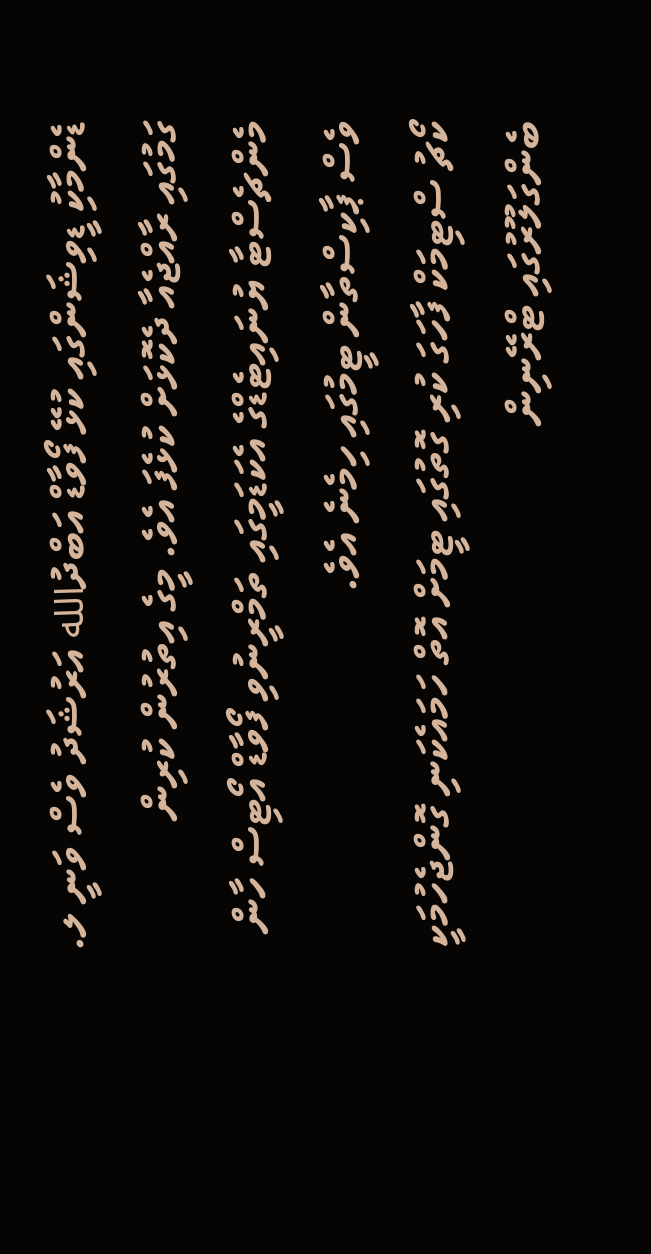ޑެންމާކިު ޑީވިޝަންގައި ކުޅޭ ފޯވާޑް އަބްދުالله އަރުޝަދު ވެސް ވަނީ ލ. ގަމުގައި ރާއްޖެއާ ދެކޮޅަށް ކުޅެފަ އެވެ. މީގެ އިތުރުން ކުރިން މެންޗެސްޓާ ޔުނައިޓެޑްގެ އެކަޑަމީގައި ތަމްރީނުވި ފޯވާޑް އޯޓިސް ހާން ވެސް ޕާކިސްތާން ޓީމުގައި ހިމެނެ އެވެ.
ކޯޗު ސްޓިމަކް ފާހަގަ ކުރި ގޮތުގައި ޓީމަށް އޮތް ހަމައެކަނި ގޮންޖެހުމަކީ ބެންގަލޫރުގައި ޓްރޭނިން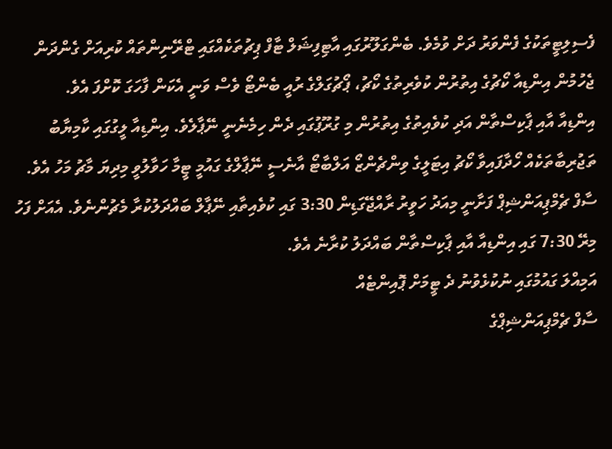ފެސިލިޓީތަކުގެ ފެންވަރު ދަށް ވުމެވެ. ބެންގަލޫރުގައި އާޓިފިޝަލް ޓާފް ޕިޗުތަކެއްގައި ޓްރޭނިންތައް ކުރިއަށް ގެންދަން ޖެހުމުން އިންޑިއާ ކޯޗުގެ އިތުރުން ކުވެރިތުގެ ކޯޗު، ޕޯޗުގަލްގެ ރުއީ ބެންޓޯ ވެސް ވަނީ އެކަން ފާހަގަ ކޮށްފަ އެވެ.
އިންޑިއާ އާއި ޕާކިސްތާން އަދި ކުވެއިތުގެ އިތުރުން މި ގުރޫޕުގައި ދެން ހިމެނެނީ ނޭޕާލެވެ. އިންޑިއާ ލީގުގައި ކާމިޔާބު ތަޖުރިބާތަކެއް ހޯދާފައިވާ ކޯޗު އިޓަލީގެ ވިންޗެންޒޯ އަލްބާޓޯ އާނެސީ ނޭޕާލްގެ ގައުމީ ޓީމާ ހަވާލުވީ މިދިޔަ މާޗު މަހު އެވެ.
ސާފް ޗެމްޕިއަންޝިޕް ފަށާނީ މިއަދު ހަވީރު ރާއްޖޭގަޑިން 3:30 ގައި ކުވެއިތާއި ނޭޕާލް ބައްދަލުކުރާ މެޗުންނެވެ. އެއަށް ފަހު މިރޭ 7:30 ގައި އިންޑިއާ އާއި ޕާކިސްތާން ބައްދަލު ކުރާނެ އެވެ.
އަމިއްލަ ގައުމުގައި ނުކުޅެވުނު ދެ ޓީމަށް ޕޮއިންޓެއް
ސާފް ޗެމްޕިއަންޝިޕްގެ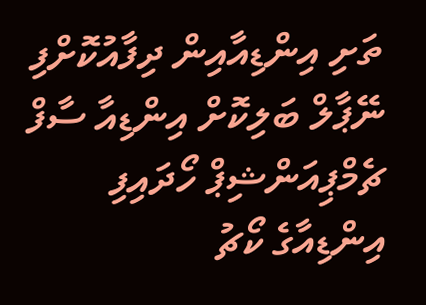ތަށި އިންޑިއާއިން ދިފާއުކޮށްފި
ނޭޕާލް ބަލިކޮށް އިންޑިއާ ސާފް ޗެމްޕިއަންޝިޕް ހޯދައިފި
އިންޑިއާގެ ކޯޗު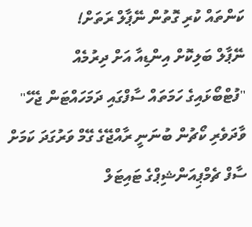ކަންތައް ކުރި ގޮތުން ނޭޕާލް ރަތަށް!
ނޭޕާލް ބަލިކޮށް އިންޑިއާ އަށް ދިރުމެއް
"ފުޓްބޯޅައިގެ ހަމަތައް ސާފްގައި ދަމަހައްޓަން ޖެހޭ"
ވާދަވެރި ކޯޗުން ބުނަނީ ރާއްޖޭގެ ގޭމް ވަރުގަދަ ކަމަށް
ސާފް ޗެމްޕިއަންޝިޕްގެ ޓައިޓަލް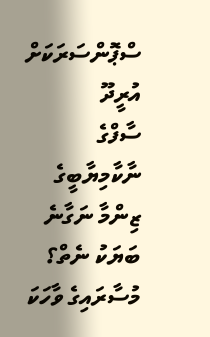ސްޕޮންސަރަކަށް އުރީދޫ
ސާފްގެ ނާކާމިޔާބީގެ ޒިންމާ ނަގާނެ ބަޔަކު ނެތް؟
މުސާރައިގެ ވާހަކަ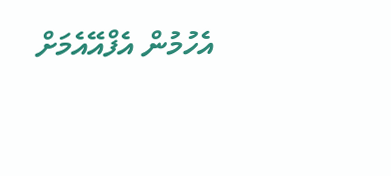އެހުމުން އެފްއޭއެމަށް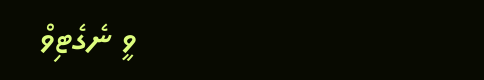ވީ ނެގެޓިވް